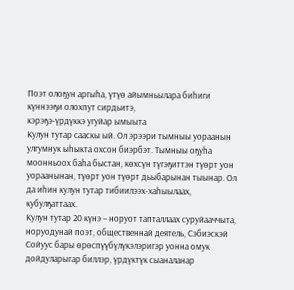Поэт олоҕун аргыһа, үтүө айымньылара биһиги күннээҕи олохпут сирдьитэ,
кэрэҕэ-үрдүккэ угуйар ымыыта
Кулун тутар сааскы ый. Ол эрээри тымныы уораанын улгумнук ыһыкта охсон биэрбэт. Тымныы оҕуһа моонньоох баһа быстан, көхсүн түгэҕиттэн түөрт уон уораанынан, түөрт уон түөрт дьыбарынан тыынар. Ол да иһин кулун тутар тибиилээх-хаһыылаах, кубулҕаттаах.
Кулун тутар 20 күнэ – норуот тапталлаах суруйааччыта, норуодунай поэт, общественнай деятель, Сэбиэскэй Сойуус бары өрөспүүбүлүкэлэригэр уонна омук дойдуларыгар биллэр, үрдүктүк сыаналанар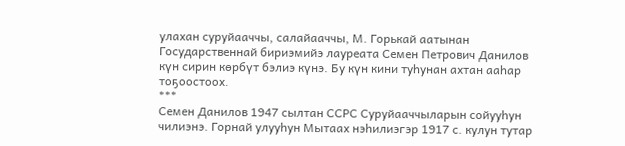улахан суруйааччы, салайааччы, М. Горькай аатынан Государственнай бириэмийэ лауреата Семен Петрович Данилов күн сирин көрбүт бэлиэ күнэ. Бу күн кини туһунан ахтан ааһар тоҕоостоох.
***
Семен Данилов 1947 сылтан ССРС Суруйааччыларын сойууһун чилиэнэ. Горнай улууһун Мытаах нэһилиэгэр 1917 с. кулун тутар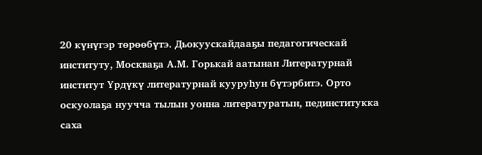20 күнүгэр төрөөбүтэ. Дьокуускайдааҕы педагогическай институту, Москваҕа А.М. Горькай аатынан Литературнай институт Үрдүкү литературнай кууруһун бүтэрбитэ. Орто оскуолаҕа нуучча тылын уонна литературатын, пединститукка саха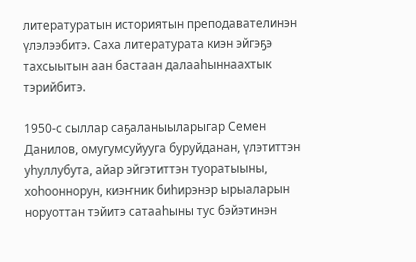литературатын историятын преподавателинэн үлэлээбитэ. Саха литературата киэн эйгэҕэ тахсыытын аан бастаан далааһыннаахтык тэрийбитэ.

1950-с сыллар саҕаланыыларыгар Семен Данилов, омугумсуйууга буруйданан, үлэтиттэн уһуллубута, айар эйгэтиттэн туоратыыны, хоһооннорун, киэҥник биһирэнэр ырыаларын норуоттан тэйитэ сатааһыны тус бэйэтинэн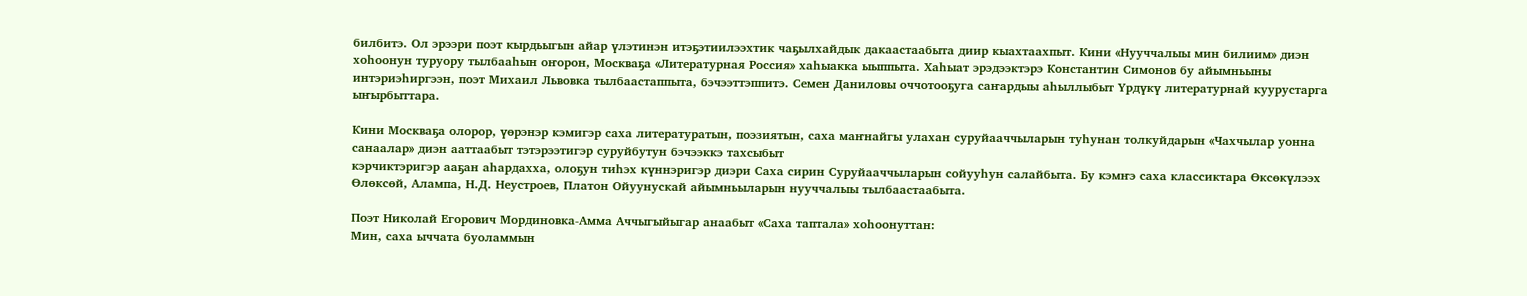билбитэ. Ол эрээри поэт кырдьыгын айар үлэтинэн итэҕэтиилээхтик чаҕылхайдык дакаастаабыта диир кыахтаахпыт. Кини «Нууччалыы мин билиим» диэн хоһоонун туруору тылбааһын оҥорон, Москваҕа «Литературная Россия» хаһыакка ыыппыта. Хаһыат эрэдээктэрэ Константин Симонов бу айымньыны интэриэһиргээн, поэт Михаил Львовка тылбаастаппыта, бэчээттэппитэ. Семен Даниловы оччотооҕуга саҥардыы аһыллыбыт Үрдүкү литературнай куурустарга ыҥырбыттара.

Кини Москваҕа олорор, үөрэнэр кэмигэр саха литературатын, поэзиятын, саха маҥнайгы улахан суруйааччыларын туһунан толкуйдарын «Чахчылар уонна санаалар» диэн ааттаабыт тэтэрээтигэр суруйбутун бэчээккэ тахсыбыт
кэрчиктэригэр ааҕан аһардахха, олоҕун тиһэх күннэригэр диэри Саха сирин Суруйааччыларын сойууһун салайбыта. Бу кэмҥэ саха классиктара Өксөкүлээх Өлөксөй, Алампа, Н.Д. Неустроев, Платон Ойуунускай айымньыларын нууччалыы тылбаастаабыта.

Поэт Николай Егорович Мординовка-Амма Аччыгыйыгар анаабыт «Саха таптала» хоһоонуттан:
Мин, саха ыччата буоламмын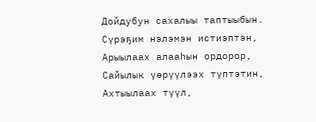Дойдубун сахалыы таптыыбын.
Сүрэҕим нэлэмэн истиэптэн,
Арыылаах алааһын ордорор,
Сайылык үөрүүлээх түптэтин,
Ахтыылаах түүл,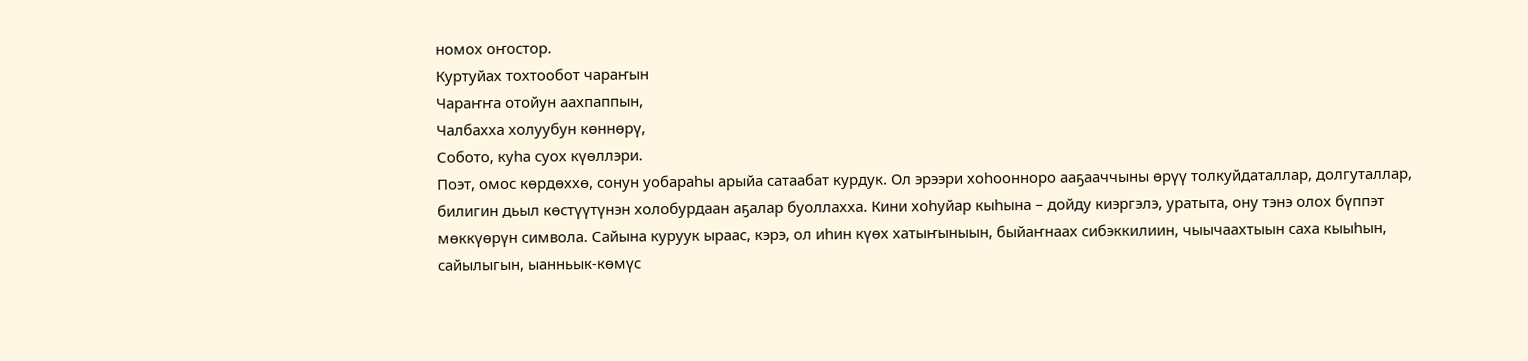номох оҥостор.
Куртуйах тохтообот чараҥын
Чараҥҥа отойун аахпаппын,
Чалбахха холуубун көннөрү,
Собото, куһа суох күөллэри.
Поэт, омос көрдөххө, сонун уобараһы арыйа сатаабат курдук. Ол эрээри хоһоонноро ааҕааччыны өрүү толкуйдаталлар, долгуталлар, билигин дьыл көстүүтүнэн холобурдаан аҕалар буоллахха. Кини хоһуйар кыһына – дойду киэргэлэ, уратыта, ону тэнэ олох бүппэт мөккүөрүн символа. Сайына куруук ыраас, кэрэ, ол иһин күөх хатыҥыныын, быйаҥнаах сибэккилиин, чыычаахтыын саха кыыһын, сайылыгын, ыанньык-көмүс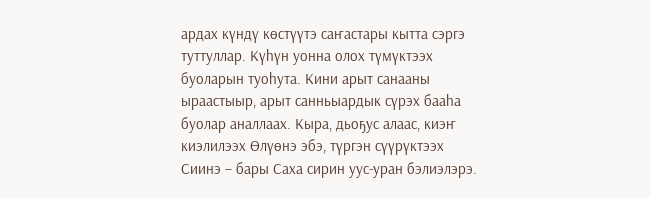ардах күндү көстүүтэ саҥастары кытта сэргэ туттуллар. Күһүн уонна олох түмүктээх буоларын туоһута. Кини арыт санааны ыраастыыр, арыт санньыардык сүрэх бааһа буолар аналлаах. Кыра, дьоҕус алаас, киэҥ киэлилээх Өлүөнэ эбэ, түргэн сүүрүктээх Сиинэ – бары Саха сирин уус-уран бэлиэлэрэ.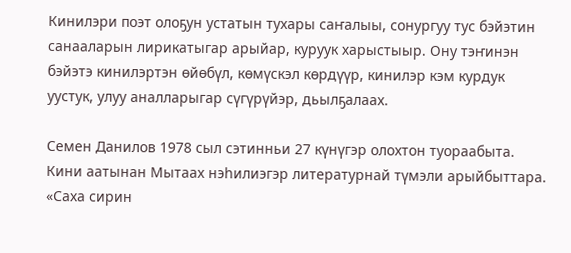Кинилэри поэт олоҕун устатын тухары саҥалыы, сонургуу тус бэйэтин санааларын лирикатыгар арыйар, куруук харыстыыр. Ону тэҥинэн бэйэтэ кинилэртэн өйөбүл, көмүскэл көрдүүр, кинилэр кэм курдук уустук, улуу аналларыгар сүгүрүйэр, дьылҕалаах.

Семен Данилов 1978 сыл сэтинньи 27 күнүгэр олохтон туораабыта. Кини аатынан Мытаах нэһилиэгэр литературнай түмэли арыйбыттара.
«Саха сирин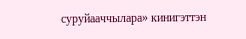суруйааччылара» кинигэттэн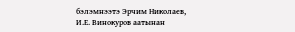бэлэмнээтэ Эрчим Николаев,
И.Е. Винокуров аатынан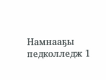Намнааҕы педколледж 1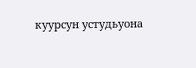куурсун устудьуона